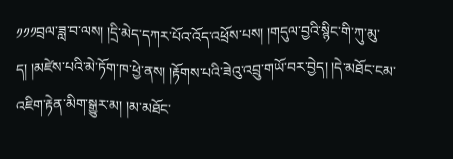༡༡༡བྲལ་ཟླ་བ་ལས། །དྲི་མེད་དཀར་པོའ་འོད་འཕྲོས་པས། །གདུལ་བྱའི་སྙིང་གི་ཀུ་མུ་ད། །མཛེས་པའི་མེ་ཏོག་ཁ་ཕྱེ་ནས། །རྟོགས་པའི་ཟེའུ་འབྲུ་གཡོ་བར་བྱེད། །དེ་མཐོང་ངམ་འཇིག་རྟེན་མིག་སྒྱུར་མ། །མ་མཐོང་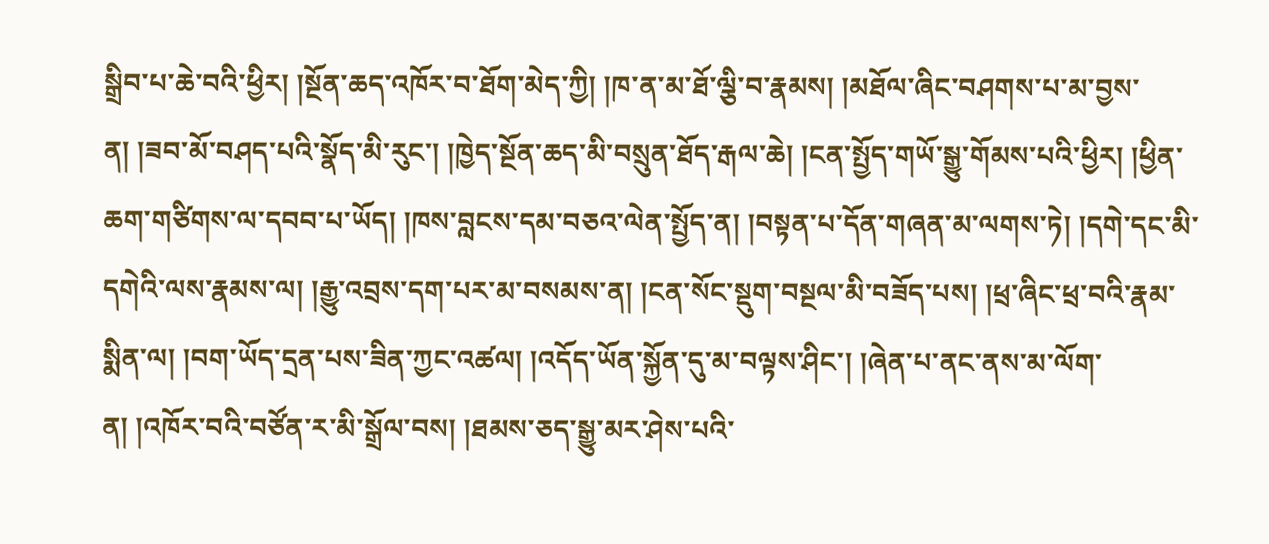སྒྲིབ་པ་ཆེ་བའི་ཕྱིར། །སྔོན་ཆད་འཁོར་བ་ཐོག་མེད་ཀྱི། །ཁ་ན་མ་ཐོ་ལྕི་བ་རྣམས། །མཐོལ་ཞིང་བཤགས་པ་མ་བྱས་ན། །ཟབ་མོ་བཤད་པའི་སྣོད་མི་རུང་། །ཁྱེད་སྔོན་ཆད་མི་བསྲུན་ཐོད་རྒལ་ཆེ། །ངན་སྤྱོད་གཡོ་སྒྱུ་གོམས་པའི་ཕྱིར། །ཕྱིན་ཆག་གཙིགས་ལ་དབབ་པ་ཡོད། །ཁས་བླངས་དམ་བཅའ་ལེན་སྤྱོད་ན། །བསྟན་པ་དོན་གཞན་མ་ལགས་ཏེ། །དགེ་དང་མི་དགེའི་ལས་རྣམས་ལ། །རྒྱུ་འབྲས་དག་པར་མ་བསམས་ན། །ངན་སོང་སྡུག་བསྔལ་མི་བཟོད་པས། །ཕྲ་ཞིང་ཕྲ་བའི་རྣམ་སྨིན་ལ། །བག་ཡོད་དྲན་པས་ཟིན་ཀྱང་འཚལ། །འདོད་ཡོན་སྐྱོན་དུ་མ་བལྟས་ཤིང་། །ཞེན་པ་ནང་ནས་མ་ལོག་ན། །འཁོར་བའི་བཙོན་ར་མི་སྒྲོལ་བས། །ཐམས་ཅད་སྒྱུ་མར་ཤེས་པའི་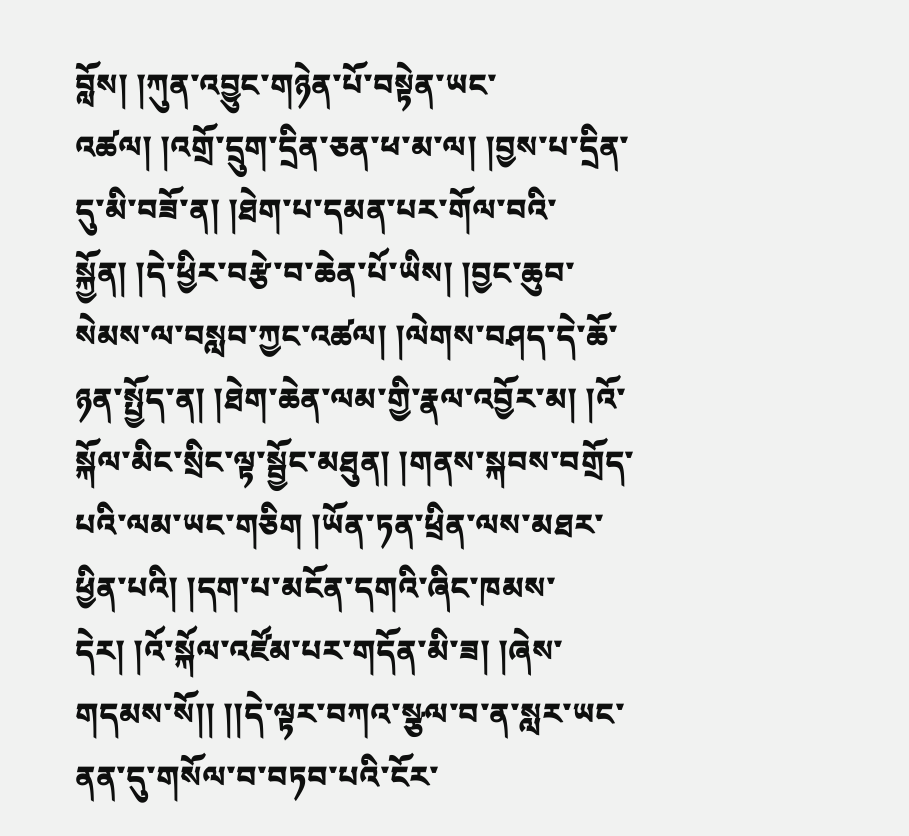བློས། །ཀུན་འབྱུང་གཉེན་པོ་བསྟེན་ཡང་འཚལ། །འགྲོ་དྲུག་དྲིན་ཅན་ཕ་མ་ལ། །བྱས་པ་དྲིན་དུ་མི་བཟོ་ན། །ཐེག་པ་དམན་པར་གོལ་བའི་སྐྱོན། །དེ་ཕྱིར་བརྩེ་བ་ཆེན་པོ་ཡིས། །བྱང་ཆུབ་སེམས་ལ་བསླབ་ཀྱང་འཚལ། །ལེགས་བཤད་དེ་ཆོ་ཉན་སྤྱོད་ན། །ཐེག་ཆེན་ལམ་གྱི་རྣལ་འབྱོར་མ། །འོ་སྐོལ་མིང་སྲིང་ལྟ་སྦྱོང་མཐུན། །གནས་སྐབས་བགྲོད་པའི་ལམ་ཡང་གཅིག །ཡོན་ཏན་ཕྲིན་ལས་མཐར་ཕྱིན་པའི། །དག་པ་མངོན་དགའི་ཞིང་ཁམས་དེར། །འོ་སྐོལ་འཛོམ་པར་གདོན་མི་ཟ། །ཞེས་གདམས་སོ།། །།དེ་ལྟར་བཀའ་སྩལ་བ་ན་སླར་ཡང་ནན་དུ་གསོལ་བ་བཏབ་པའི་ངོར་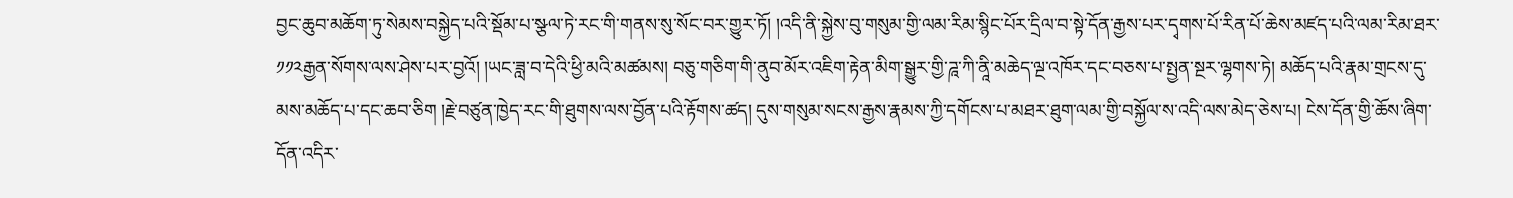བྱང་ཆུབ་མཆོག་ཏུ་སེམས་བསྐྱེད་པའི་སྡོམ་པ་སྩལ་ཏེ་རང་གི་གནས་སུ་སོང་བར་གྱུར་ཏོ། །འདི་ནི་སྐྱེས་བུ་གསུམ་གྱི་ལམ་རིམ་སྙིང་པོར་དྲིལ་བ་སྟེ་དོན་རྒྱས་པར་དྭགས་པོ་རིན་པོ་ཆེས་མཛད་པའི་ལམ་རིམ་ཐར་
༡༡༢རྒྱན་སོགས་ལས་ཤེས་པར་བྱའོ། །ཡང་ཟླ་བ་དེའི་ཕྱི་མའི་མཚམས། བཅུ་གཅིག་གི་ནུབ་མོར་འཇིག་རྟེན་མིག་སྒྱུར་གྱི་ཌཱ་ཀི་ནཱི་མཆེད་ལྔ་འཁོར་དང་བཅས་པ་སྤྱན་སྔར་ལྷགས་ཏེ། མཆོད་པའི་རྣམ་གྲངས་དུ་མས་མཆོད་པ་དང་ཆབ་ཅིག །རྗེ་བཙུན་ཁྱེད་རང་གི་ཐུགས་ལས་བྱོན་པའི་རྟོགས་ཚད། དུས་གསུམ་སངས་རྒྱས་རྣམས་ཀྱི་དགོངས་པ་མཐར་ཐུག་ལམ་གྱི་བསྐྱོལ་ས་འདི་ལས་མེད་ཅེས་པ། ངེས་དོན་གྱི་ཆོས་ཞིག་དོན་འདིར་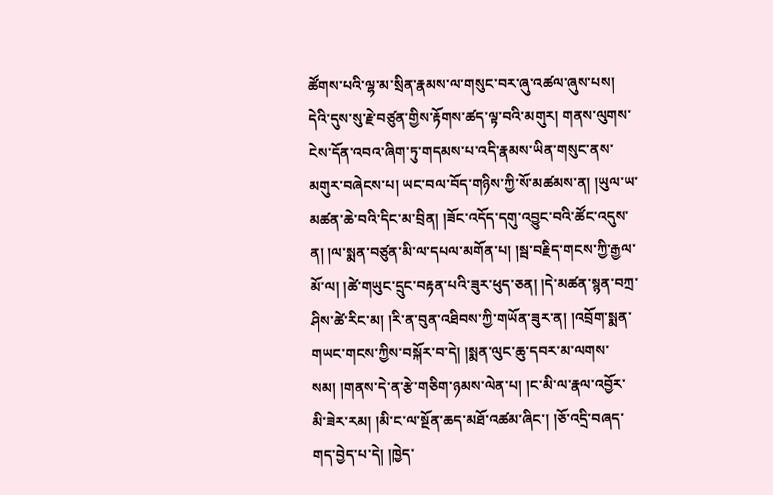ཚོགས་པའི་ལྷ་མ་སྲིན་རྣམས་ལ་གསུང་བར་ཞུ་འཚལ་ཞུས་པས། དེའི་དུས་སུ་རྗེ་བཙུན་གྱིས་རྟོགས་ཚད་ལྟ་བའི་མགུར། གནས་ལུགས་ངེས་དོན་འབའ་ཞིག་ཏུ་གདམས་པ་འདི་རྣམས་ཡིན་གསུང་ནས་མགུར་བཞེངས་པ། ཡང་བལ་བོད་གཉིས་ཀྱི་སོ་མཚམས་ན། །ཡུལ་ཡ་མཚན་ཆེ་བའི་དིང་མ་བྲིན། །ཟོང་འདོད་དགུ་འབྱུང་བའི་ཚོང་འདུས་ན། །ལ་སྨན་བཙུན་མི་ལ་དཔལ་མགོན་པ། །སྦ་བརྗིད་གངས་ཀྱི་རྒྱལ་མོ་ལ། །ཚེ་གཡུང་དྲུང་བརྟན་པའི་ཟུར་ཕུད་ཅན། །དེ་མཚན་སྙན་བཀྲ་ཤིས་ཚེ་རིང་མ། །རི་ན་བུན་འཐིབས་ཀྱི་གཡོན་ཟུར་ན། །འབྲོག་སྨན་གཡང་གངས་ཀྱིས་བསྐོར་བ་དེ། །སྨན་ལུང་ཆུ་དབར་མ་ལགས་སམ། །གནས་དེ་ན་རྩེ་གཅིག་ཉམས་ལེན་པ། །ང་མི་ལ་རྣལ་འབྱོར་མི་ཟེར་རམ། །མི་ང་ལ་སྔོན་ཆད་མཐོ་འཚམ་ཞིང་། །ཅོ་འདྲི་བཞད་གད་བྱེད་པ་དེ། །ཁྱེད་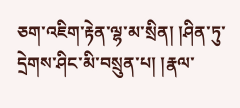ཅག་འཇིག་རྟེན་ལྷ་མ་སྲིན། །ཤིན་ཏུ་དྲེགས་ཤིང་མི་བསྲུན་པ། །རྣལ་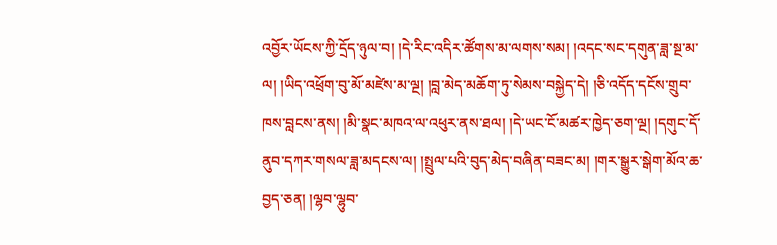འབྱོར་ཡོངས་ཀྱི་དྲོད་ཉུལ་བ། །དེ་རིང་འདིར་ཚོགས་མ་ལགས་སམ། །འདང་སང་དགུན་ཟླ་སྔ་མ་ལ། །ཡིད་འཕྲོག་བུ་མོ་མཛེས་མ་ལྔ། །བླ་མེད་མཆོག་ཏུ་སེམས་བསྐྱེད་དེ། །ཅི་འདོད་དངོས་གྲུབ་ཁས་བླངས་ནས། །མི་སྣང་མཁའ་ལ་འཕུར་ནས་ཐལ། །དེ་ཡང་ངོ་མཚར་ཁྱེད་ཅག་ལྔ། །དགུང་དོ་ནུབ་དཀར་གསལ་ཟླ་མདངས་ལ། །སྤྲུལ་པའི་བུད་མེད་བཞིན་བཟང་མ། །གར་སྒྱུར་སྒེག་མོའ་ཆ་བྱད་ཅན། །ལྷབ་ལྷུབ་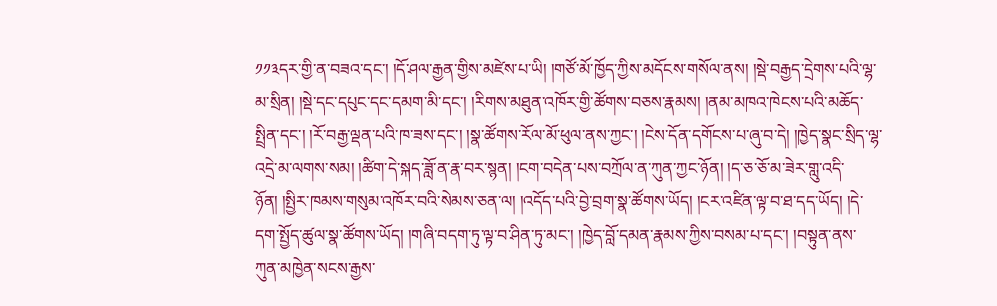༡༡༣དར་གྱི་ན་བཟའ་དང་། །དོ་ཤལ་རྒྱན་གྱིས་མཛེས་པ་ཡི། །གཙོ་མོ་ཁྱོད་ཀྱིས་མདོངས་གསོལ་ནས། །སྡེ་བརྒྱད་དྲེགས་པའི་ལྷ་མ་སྲིན། །སྡེ་དང་དཔུང་དང་དམག་མི་དང་། །རིགས་མཐུན་འཁོར་གྱི་ཚོགས་བཅས་རྣམས། །ནམ་མཁའ་ཁེངས་པའི་མཆོད་སྤྲིན་དང་། །རོ་བརྒྱ་ལྡན་པའི་ཁ་ཟས་དང་། །སྣ་ཚོགས་རོལ་མོ་ཕུལ་ནས་ཀྱང་། །ངེས་དོན་དགོངས་པ་ཞུ་བ་དེ། །ཁྱེད་སྣང་སྲིད་ལྷ་འདྲེ་མ་ལགས་སམ། །ཚིག་དེ་སྐད་ཟློ་ན་རྣ་བར་སྙན། །ངག་བདེན་པས་བཀྲོལ་ན་ཀུན་ཀྱང་ཉོན། །ད་ཅ་ཅོ་མ་ཟེར་གླུ་འདི་ཉོན། །སྤྱིར་ཁམས་གསུམ་འཁོར་བའི་སེམས་ཅན་ལ། །འདོད་པའི་བྱེ་བྲག་སྣ་ཚོགས་ཡོད། །ངར་འཛིན་ལྟ་བ་ཐ་དད་ཡོད། །དེ་དག་སྤྱོད་ཚུལ་སྣ་ཚོགས་ཡོད། །གཞི་བདག་ཏུ་ལྟ་བ་ཤིན་ཏུ་མང་། །ཁྱེད་བློ་དམན་རྣམས་ཀྱིས་བསམ་པ་དང་། །བསྟུན་ནས་ཀུན་མཁྱེན་སངས་རྒྱས་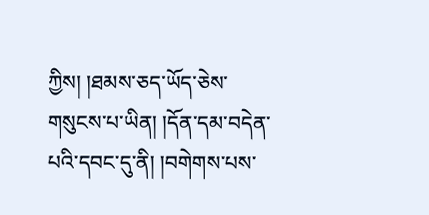ཀྱིས། །ཐམས་ཅད་ཡོད་ཅེས་གསུངས་པ་ཡིན། །དོན་དམ་བདེན་པའི་དབང་དུ་ནི། །བགེགས་པས་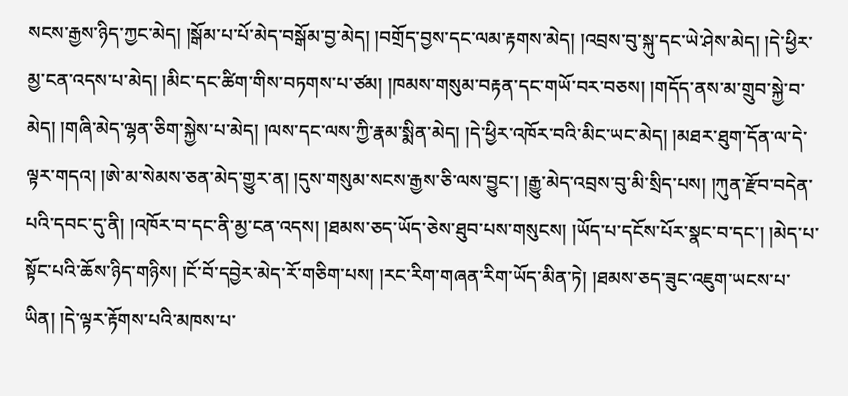སངས་རྒྱས་ཉིད་ཀྱང་མེད། །སྒོམ་པ་པོ་མེད་བསྒོམ་བྱ་མེད། །བགྲོད་བྱས་དང་ལམ་རྟགས་མེད། །འབྲས་བུ་སྐུ་དང་ཡེ་ཤེས་མེད། །དེ་ཕྱིར་མྱ་ངན་འདས་པ་མེད། །མིང་དང་ཚིག་གིས་བཏགས་པ་ཙམ། །ཁམས་གསུམ་བརྟན་དང་གཡོ་བར་བཅས། །གདོད་ནས་མ་གྲུབ་སྐྱེ་བ་མེད། །གཞི་མེད་ལྷན་ཅིག་སྐྱེས་པ་མེད། །ལས་དང་ལས་ཀྱི་རྣམ་སྨིན་མེད། །དེ་ཕྱིར་འཁོར་བའི་མིང་ཡང་མེད། །མཐར་ཐུག་དོན་ལ་དེ་ལྟར་གདའ། །ཨེ་མ་སེམས་ཅན་མེད་གྱུར་ན། །དུས་གསུམ་སངས་རྒྱས་ཅི་ལས་བྱུང་། །རྒྱུ་མེད་འབྲས་བུ་མི་སྲིད་པས། །ཀུན་རྫོབ་བདེན་པའི་དབང་དུ་ནི། །འཁོར་བ་དང་ནི་མྱ་ངན་འདས། །ཐམས་ཅད་ཡོད་ཅེས་ཐུབ་པས་གསུངས། །ཡོད་པ་དངོས་པོར་སྣང་བ་དང་། །མེད་པ་སྟོང་པའི་ཆོས་ཉིད་གཉིས། །ངོ་བོ་དབྱེར་མེད་རོ་གཅིག་པས། །རང་རིག་གཞན་རིག་ཡོད་མིན་ཏེ། །ཐམས་ཅད་ཟུང་འཇུག་ཡངས་པ་ཡིན། །དེ་ལྟར་རྟོགས་པའི་མཁས་པ་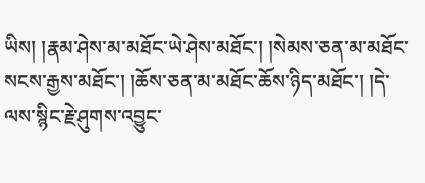ཡིས། །རྣམ་ཤེས་མ་མཐོང་ཡེ་ཤེས་མཐོང་། །སེམས་ཅན་མ་མཐོང་སངས་རྒྱས་མཐོང་། །ཆོས་ཅན་མ་མཐོང་ཆོས་ཉིད་མཐོང་། །དེ་ལས་སྙིང་རྗེ་ཤུགས་འབྱུང་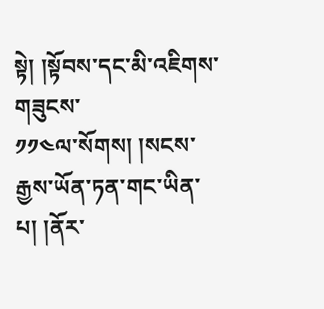སྟེ། །སྟོབས་དང་མི་འཇིགས་གཟུངས་
༡༡༤ལ་སོགས། །སངས་རྒྱས་ཡོན་ཏན་གང་ཡིན་པ། །ནོར་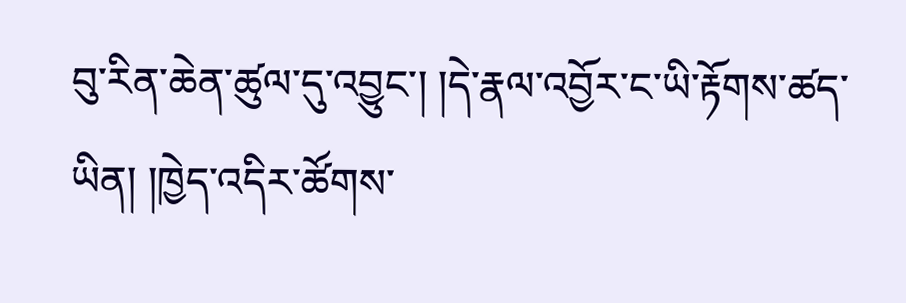བུ་རིན་ཆེན་ཚུལ་དུ་འབྱུང་། །དེ་རྣལ་འབྱོར་ང་ཡི་རྟོགས་ཚད་ཡིན། །ཁྱེད་འདིར་ཚོགས་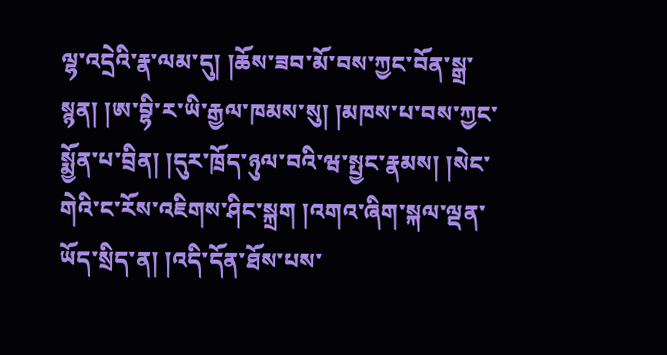ལྷ་འདྲེའི་རྣ་ལམ་དུ། །ཆོས་ཟབ་མོ་བས་ཀྱང་བོན་སྒྲ་སྙན། །ཨ་བྷི་ར་ཡི་རྒྱལ་ཁམས་སུ། །མཁས་པ་བས་ཀྱང་སྨྱོན་པ་བྲིན། །དུར་ཁྲོད་ཉུལ་བའི་ཝ་སྤྱང་རྣམས། །སེང་གེའི་ང་རོས་འཇིགས་ཤིང་སྐྲག །འགའ་ཞིག་སྐལ་ལྡན་ཡོད་སྲིད་ན། །འདི་དོན་ཐོས་པས་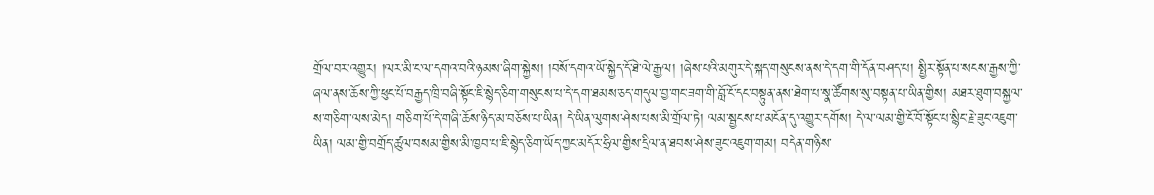གྲོལ་བར་འགྱུར། །ལར་མི་ང་ལ་དགའ་བའི་ཉམས་ཞིག་སྐྱེས། །བསོ་དགའ་ཡོ་སྐྱེད་དོ་ཐེ་ལེ་རྒྱལ། །ཞེས་པའི་མགུར་དེ་སྐད་གསུངས་ནས་དེ་དག་གི་དོན་བཤད་པ། སྤྱིར་སྟོན་པ་སངས་རྒྱས་ཀྱི་ཞལ་ནས་ཆོས་ཀྱི་ཕུང་པོ་བརྒྱད་ཁྲི་བཞི་སྟོང་ཇི་སྙེད་ཅིག་གསུངས་པ་དེ་དག་ཐམས་ཅད་གདུལ་བྱ་གང་ཟག་གི་བློ་ངོ་དང་བསྟུན་ནས་ཐེག་པ་སྣ་ཚོགས་སུ་བསྟན་པ་ཡིན་གྱིས། མཐར་ཐུག་བསྐྱལ་ས་གཅིག་ལས་མེད། གཅིག་པོ་དེ་གཞི་ཆོས་ཉིད་མ་བཅོས་པ་ཡིན། དེ་ཡིན་ལུགས་ཤེས་པས་མི་གྲོལ་ཏེ། ལམ་སྦྱངས་པ་མངོན་དུ་འགྱུར་དགོས། དེ་ལ་ལམ་གྱི་ངོ་བོ་སྟོང་པ་སྙིང་རྗེ་ཟུང་འཇུག་ཡིན། ལམ་གྱི་བགྲོད་ཚུལ་བསམ་གྱིས་མི་ཁྱབ་པ་ཇི་སྙེད་ཅིག་ཡོད་ཀྱང་མདོར་ཧྲིལ་གྱིས་དྲིལ་ན་ཐབས་ཤེས་ཟུང་འཇུག་གམ། བདེན་གཉིས་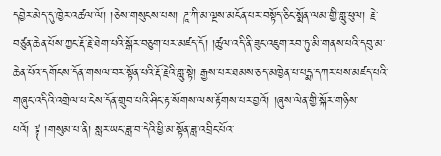དབྱེར་མེད་དུ་ཁྱེར་འཚལ་ལོ། །ཅེས་གསུངས་པས། ཌཱ་ཀི་མ་ལྔས་མངོན་པར་བསྟོད་ཅིང་སྨོན་ལམ་གྱི་གླུ་ཕུལ། རྗེ་བཙུན་ཆེན་པོས་ཀྱང་རྡོ་རྗེ་ཐེག་པའི་སྒོར་བཅུག་པར་མཛད་དོ། །ཚུལ་འདི་ནི་ཟུང་འཇུག་རབ་ཏུ་མི་གནས་པའི་དབུ་མ་ཆེན་པོའ་དགོངས་དོན་གསལ་བར་སྟོན་པའི་རྡོ་རྗེའི་གླུ་སྟེ། རྒྱས་པར་ཐམས་ཅད་མཁྱེན་པ་པདྨ་དཀར་པས་མཛད་པའི་གཞུང་འདིའི་འགྲེལ་པ་ངེས་དོན་གྲུབ་པའི་ཤིང་རྟ་སོགས་ལས་རྟོགས་པར་བྱའོ། །ཞུས་ལེན་གྱི་སྐོར་གཉིས་པའོ། ༈ །གསུམ་པ་ནི། སླར་ཡང་ཟླ་བ་དེའི་ཕྱི་མ་སྟོན་ཟླ་འབྲིང་པོའ་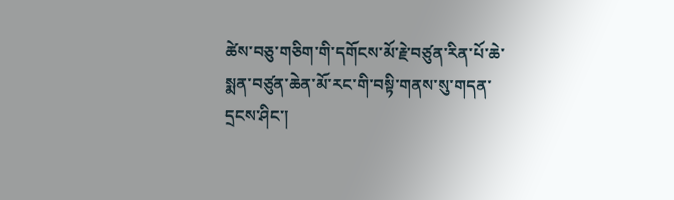ཚེས་བཅུ་གཅིག་གི་དགོངས་མོ་རྗེ་བཙུན་རིན་པོ་ཆེ་སྨན་བཙུན་ཆེན་མོ་རང་གི་བསྟི་གནས་སུ་གདན་དྲངས་ཤིང་།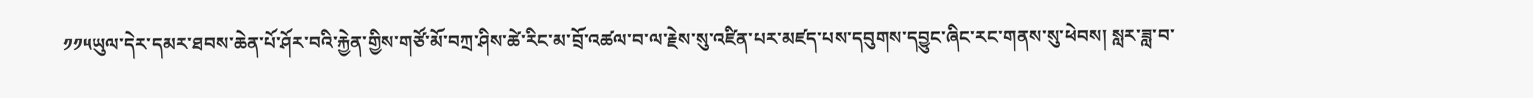༡༡༥ཡུལ་དེར་དམར་ཐབས་ཆེན་པོ་ཤོར་བའི་རྐྱེན་གྱིས་གཙོ་མོ་བཀྲ་ཤིས་ཚེ་རིང་མ་བྲོ་འཚལ་བ་ལ་རྗེས་སུ་འཛིན་པར་མཛད་པས་དབུགས་དབྱུང་ཞིང་རང་གནས་སུ་ཕེབས། སླར་ཟླ་བ་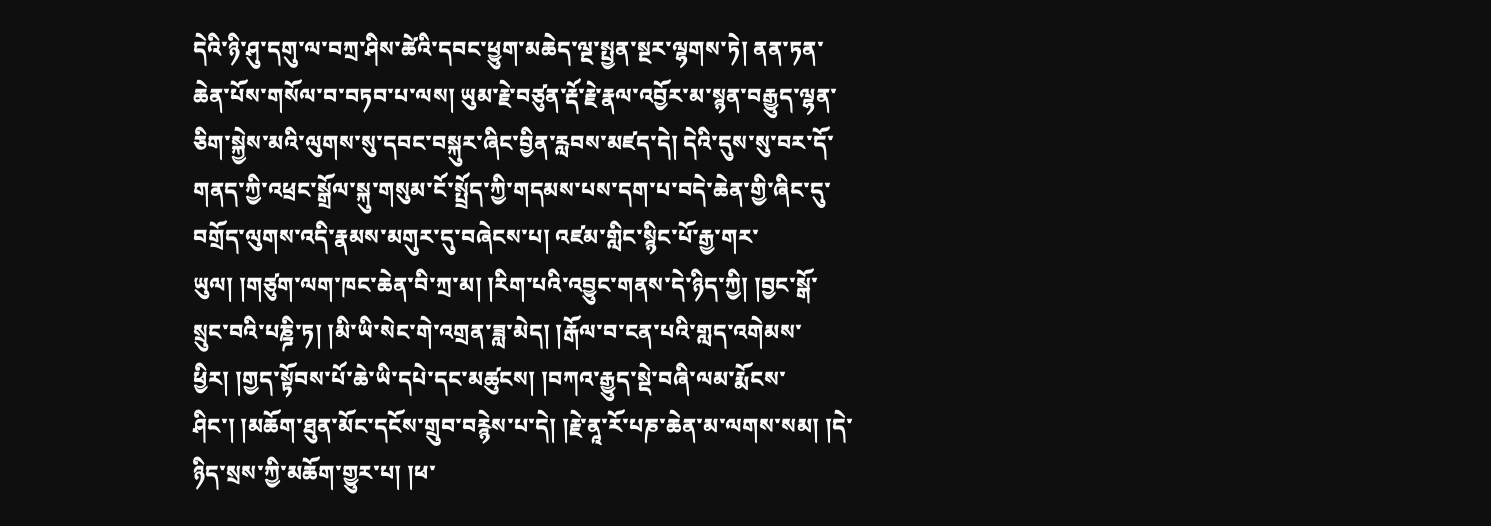དེའི་ཉི་ཤུ་དགུ་ལ་བཀྲ་ཤིས་ཚེའི་དབང་ཕྱུག་མཆེད་ལྔ་སྤྱན་སྔར་ལྷགས་ཏེ། ནན་ཏན་ཆེན་པོས་གསོལ་བ་བཏབ་པ་ལས། ཡུམ་རྗེ་བཙུན་རྡོ་རྗེ་རྣལ་འབྱོར་མ་སྙན་བརྒྱུད་ལྷན་ཅིག་སྐྱེས་མའི་ལུགས་སུ་དབང་བསྐུར་ཞིང་བྱིན་རླབས་མཛད་དེ། དེའི་དུས་སུ་བར་དོ་གནད་ཀྱི་འཕྲང་སྒྲོལ་སྐུ་གསུམ་ངོ་སྤྲོད་ཀྱི་གདམས་པས་དག་པ་བདེ་ཆེན་གྱི་ཞིང་དུ་བགྲོད་ལུགས་འདི་རྣམས་མགུར་དུ་བཞེངས་པ། འཛམ་གླིང་སྙིང་པོ་རྒྱ་གར་ཡུལ། །གཙུག་ལག་ཁང་ཆེན་བི་ཀྲ་མ། །རིག་པའི་འབྱུང་གནས་དེ་ཉིད་ཀྱི། །བྱང་སྒོ་སྲུང་བའི་པཎྜི་ཏ། །མི་ཡི་སེང་གེ་འགྲན་ཟླ་མེད། །རྒོལ་བ་ངན་པའི་གླད་འགེམས་ཕྱིར། །གྱད་སྟོབས་པོ་ཆེ་ཡི་དཔེ་དང་མཚུངས། །བཀའ་རྒྱུད་སྡེ་བཞི་ལམ་རྨོངས་ཤིང་། །མཆོག་ཐུན་མོང་དངོས་གྲུབ་བརྙེས་པ་དེ། །རྗེ་ནཱ་རོ་པཎ་ཆེན་མ་ལགས་སམ། །དེ་ཉིད་སྲས་ཀྱི་མཆོག་གྱུར་པ། །ཕ་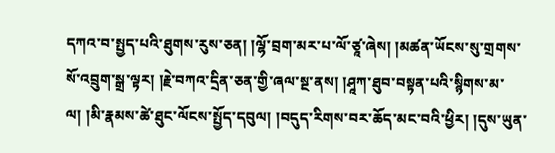དཀའ་བ་སྤྱད་པའི་ཐུགས་རུས་ཅན། །ལྷོ་བྲག་མར་པ་ལོ་ཙཱ་ཞེས། །མཚན་ཡོངས་སུ་གྲགས་སོ་འབྲུག་སྒྲ་ལྟར། །རྗེ་བཀའ་དྲིན་ཅན་གྱི་ཞལ་སྔ་ནས། །ཤཱཀ་ཐུབ་བསྟན་པའི་སྙིགས་མ་ལ། །མི་རྣམས་ཚེ་ཐུང་ལོངས་སྤྱོད་དབུལ། །བདུད་རིགས་བར་ཆོད་མང་བའི་ཕྱིར། །དུས་ཡུན་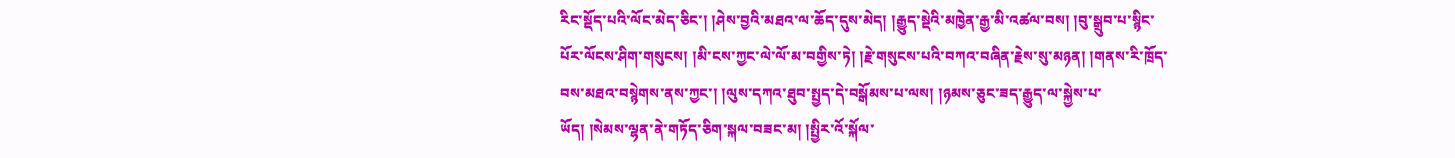རིང་སྡོད་པའི་ལོང་མེད་ཅིང་། །ཤེས་བྱའི་མཐའ་ལ་ཆོད་དུས་མེད། །རྒྱུད་སྡེའི་མཁྱེན་རྒྱ་མི་འཚལ་བས། །བུ་སྒྲུབ་པ་སྙིང་པོར་ལོངས་ཤིག་གསུངས། །མི་ངས་ཀྱང་ལེ་ལོ་མ་བགྱིས་ཏེ། །རྗེ་གསུངས་པའི་བཀའ་བཞིན་རྗེས་སུ་མཉན། །གནས་རི་ཁྲོད་བས་མཐའ་བསྙེགས་ནས་ཀྱང་། །ལུས་དཀའ་ཐུབ་སྤྱད་དེ་བསྒོམས་པ་ལས། །ཉམས་ཅུང་ཟད་རྒྱུད་ལ་སྐྱེས་པ་ཡོད། །སེམས་ལྷན་ནེ་གཏོད་ཅིག་སྐལ་བཟང་མ། །སྤྱིར་འོ་སྐོལ་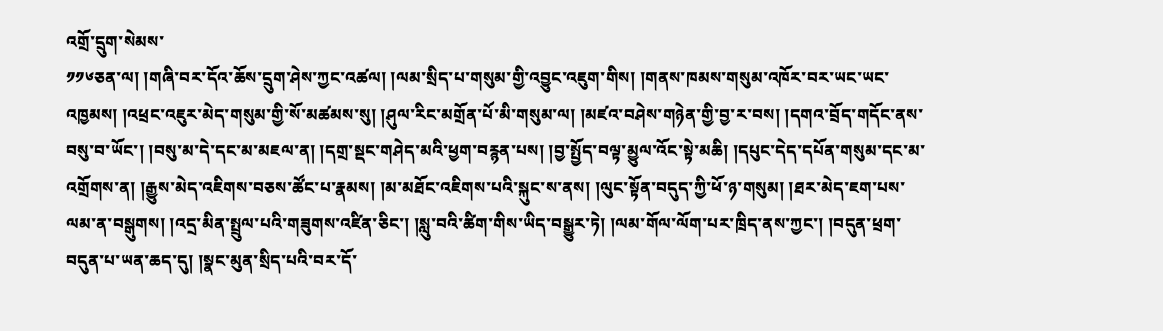འགྲོ་དྲུག་སེམས་
༡༡༦ཅན་ལ། །གཞི་བར་དོའ་ཆོས་དྲུག་ཤེས་ཀྱང་འཚལ། །ལམ་སྲིད་པ་གསུམ་གྱི་འབྱུང་འཇུག་གིས། །གནས་ཁམས་གསུམ་འཁོར་བར་ཡང་ཡང་འཁྱམས། །འཕྲང་འཇུར་མེད་གསུམ་གྱི་སོ་མཚམས་སུ། །ཤུལ་རིང་མགྲོན་པོ་མི་གསུམ་ལ། །མཛའ་བཤེས་གཉེན་གྱི་བྱ་ར་བས། །དགའ་བྲོད་གདོང་ནས་བསུ་བ་ཡོང་། །བསུ་མ་དེ་དང་མ་མཇལ་ན། །དགྲ་སྡང་གཤེད་མའི་ཕྱག་བརྙན་པས། །བྱ་སྤྱོད་བལྟ་མྱུལ་འོང་སྟེ་མཆི། །དཔུང་དེད་དཔོན་གསུམ་དང་མ་འགྲོགས་ན། །རྒྱུས་མེད་འཇིགས་བཅས་ཚོང་པ་རྣམས། །མ་མཐོང་འཇིགས་པའི་སྐུང་ས་ནས། །ལུང་སྟོན་བདུད་ཀྱི་ཕོ་ཉ་གསུམ། །ཐར་མེད་ཇག་པས་ལམ་ན་བསྒུགས། །འདྲ་མིན་སྤྲུལ་པའི་གཟུགས་འཛིན་ཅིང་། །སླུ་བའི་ཚིག་གིས་ཡིད་བསྒྱུར་ཏེ། །ལམ་གོལ་ལོག་པར་ཁྲིད་ནས་ཀྱང་། །བདུན་ཕྲག་བདུན་པ་ཡན་ཆད་དུ། །སྣང་མུན་སྲིད་པའི་བར་དོ་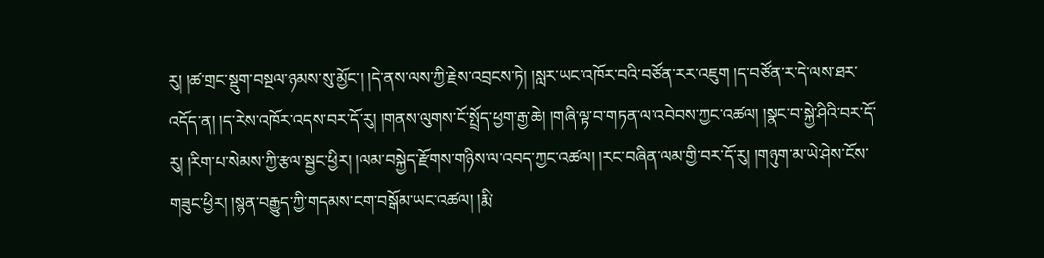རུ། །ཚ་གྲང་སྡུག་བསྔལ་ཉམས་སུ་མྱོང་། །དེ་ནས་ལས་ཀྱི་རྗེས་འབྲངས་ཏེ། །སླར་ཡང་འཁོར་བའི་བཙོན་རར་འཇུག །ད་བཙོན་ར་དེ་ལས་ཐར་འདོད་ན། །ད་རེས་འཁོར་འདས་བར་དོ་རུ། །གནས་ལུགས་ངོ་སྤྲོད་ཕྱག་རྒྱ་ཆེ། །གཞི་ལྟ་བ་གཏན་ལ་འབེབས་ཀྱང་འཚལ། །སྣང་བ་སྐྱེ་ཤིའི་བར་དོ་རུ། །རིག་པ་སེམས་ཀྱི་རྩལ་སྦྱང་ཕྱིར། །ལམ་བསྐྱེད་རྫོགས་གཉིས་ལ་འབད་ཀྱང་འཚལ། །རང་བཞིན་ལམ་གྱི་བར་དོ་རུ། །གཉུག་མ་ཡེ་ཤེས་ངོས་གཟུང་ཕྱིར། །སྙན་བརྒྱུད་ཀྱི་གདམས་ངག་བསྒོམ་ཡང་འཚལ། །རྨི་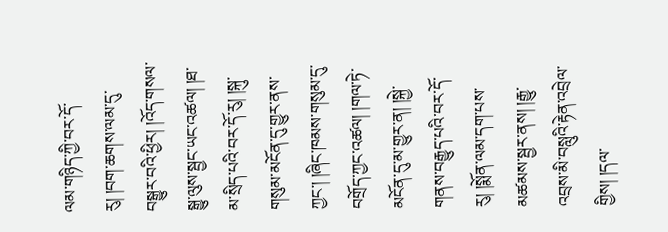ལམ་གཉིད་ཀྱི་བར་དོ་རུ། །བག་ཆགས་ལམ་དུ་བསྒྱུར་བའི་ཕྱིར། །འོད་གསལ་སྒྱུ་ལུས་སྦྱང་ཡང་འཚལ། །ཐ་མ་སྲིད་པའི་བར་དོ་རུ། །སྐུ་གསུམ་མངོན་དུ་གྱུར་ནས་ཀྱང་། །ཞིང་ཁམས་གསུམ་དུ་བགྲོད་ཀྱང་འཚལ། །གལ་ཏེ་མངོན་དུ་མ་གྱུར་ན། །སྐྱེ་གནས་བརྒྱུད་པའི་བར་དོ་རུ། །སྨོན་ལམ་དག་པས་མཚམས་སྦྱར་ནས། །རྒྱུ་འབྲས་མི་བསླུའི་རྟེན་འབྲེལ་གྱིས། །དལ་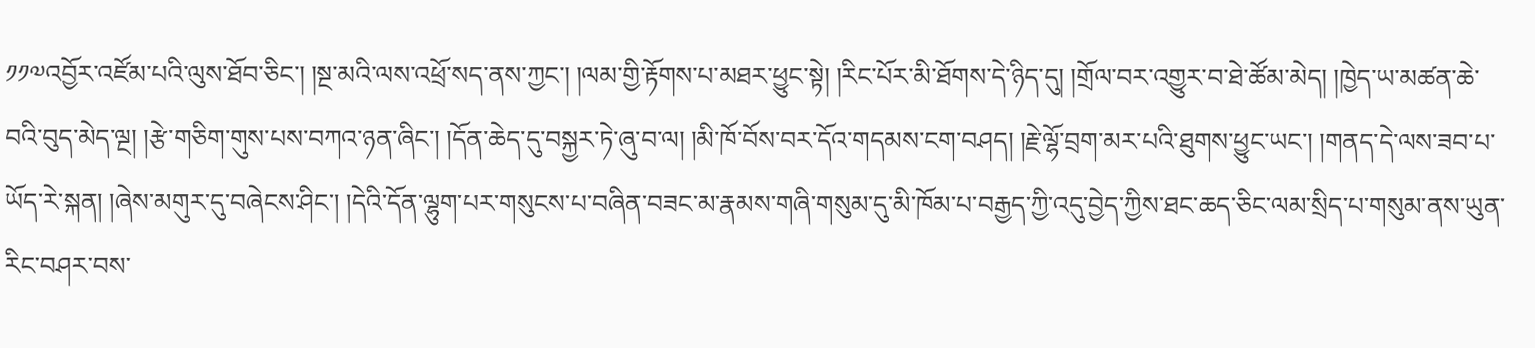༡༡༧འབྱོར་འཛོམ་པའི་ལུས་ཐོབ་ཅིང་། །སྔ་མའི་ལས་འཕྲོ་སད་ནས་ཀྱང་། །ལམ་གྱི་རྟོགས་པ་མཐར་ཕྱུང་སྟེ། །རིང་པོར་མི་ཐོགས་དེ་ཉིད་དུ། །གྲོལ་བར་འགྱུར་བ་ཐེ་ཚོམ་མེད། །ཁྱེད་ཡ་མཚན་ཆེ་བའི་བུད་མེད་ལྔ། །རྩེ་གཅིག་གུས་པས་བཀའ་ཉན་ཞིང་། །དོན་ཆེད་དུ་བསྐྱར་ཏེ་ཞུ་བ་ལ། །མི་ཁོ་བོས་བར་དོའ་གདམས་ངག་བཤད། །རྗེ་ལྷོ་བྲག་མར་པའི་ཐུགས་ཕྱུང་ཡང་། །གནད་དེ་ལས་ཟབ་པ་ཡོད་རེ་སྐན། །ཞེས་མགུར་དུ་བཞེངས་ཤིང་། །དེའི་དོན་ལྷུག་པར་གསུངས་པ་བཞིན་བཟང་མ་རྣམས་གཞི་གསུམ་དུ་མི་ཁོམ་པ་བརྒྱད་ཀྱི་འདུ་བྱེད་ཀྱིས་ཐང་ཆད་ཅིང་ལམ་སྲིད་པ་གསུམ་ནས་ཡུན་རིང་བཤར་བས་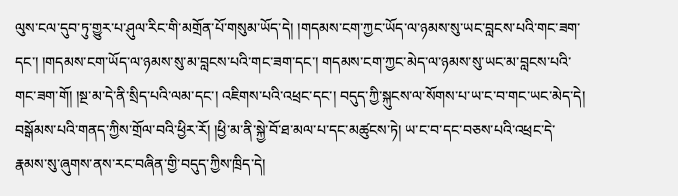ལུས་ངལ་དུབ་ཏུ་གྱུར་པ་ཤུལ་རིང་གི་མགྲོན་པོ་གསུམ་ཡོད་དེ། །གདམས་ངག་ཀྱང་ཡོད་ལ་ཉམས་སུ་ཡང་བླངས་པའི་གང་ཟག་དང་། །གདམས་ངག་ཡོད་ལ་ཉམས་སུ་མ་བླངས་པའི་གང་ཟག་དང་། གདམས་ངག་ཀྱང་མེད་ལ་ཉམས་སུ་ཡང་མ་བླངས་པའི་གང་ཟག་གོ། །སྔ་མ་དེ་ནི་སྲིད་པའི་ལམ་དང་། འཇིགས་པའི་འཕྲང་དང་། བདུད་ཀྱི་སྐུངས་ལ་སོགས་པ་ཡ་ང་བ་གང་ཡང་མེད་དེ། བསྒོམས་པའི་གནད་ཀྱིས་གྲོལ་བའི་ཕྱིར་རོ། །ཕྱི་མ་ནི་སྐྱེ་བོ་ཐ་མལ་པ་དང་མཚུངས་ཏེ། ཡ་ང་བ་དང་བཅས་པའི་འཕྲང་དེ་རྣམས་སུ་ཞུགས་ནས་རང་བཞིན་གྱི་བདུད་ཀྱིས་ཁྲིད་དེ།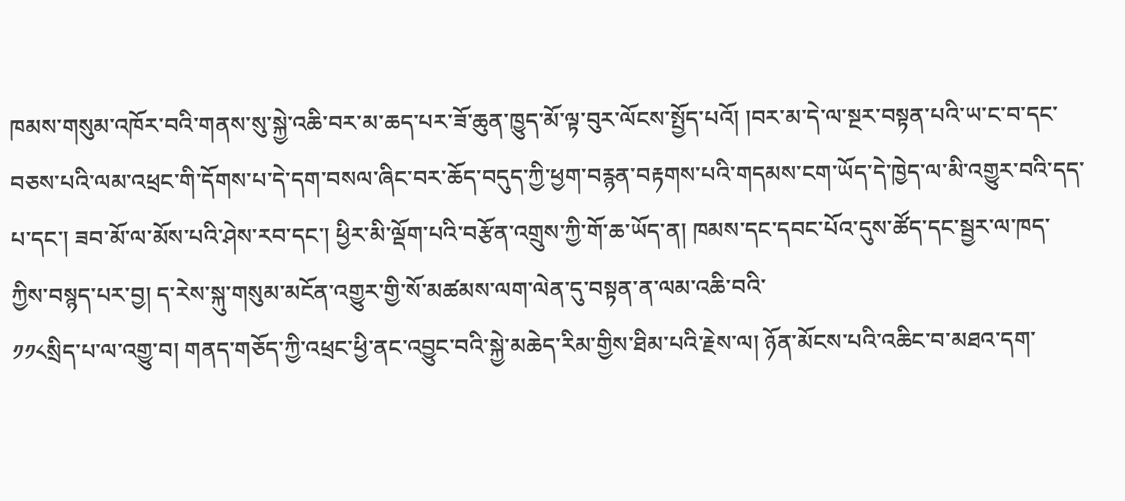ཁམས་གསུམ་འཁོར་བའི་གནས་སུ་སྐྱེ་འཆི་བར་མ་ཆད་པར་ཟོ་ཆུན་ཁྱུད་མོ་ལྟ་བུར་ལོངས་སྤྱོད་པའོ། །བར་མ་དེ་ལ་སྔར་བསྟན་པའི་ཡ་ང་བ་དང་བཅས་པའི་ལམ་འཕྲང་གི་དོགས་པ་དེ་དག་བསལ་ཞིང་བར་ཆོད་བདུད་ཀྱི་ཕྱག་བརྙན་བརྟགས་པའི་གདམས་ངག་ཡོད་དེ་ཁྱེད་ལ་མི་འགྱུར་བའི་དད་པ་དང་། ཟབ་མོ་ལ་མོས་པའི་ཤེས་རབ་དང་། ཕྱིར་མི་ལྡོག་པའི་བརྩོན་འགྲུས་ཀྱི་གོ་ཆ་ཡོད་ན། ཁམས་དང་དབང་པོའ་དུས་ཚོད་དང་སྦྱར་ལ་ཁད་ཀྱིས་བསྙད་པར་བྱ། ད་རེས་སྐུ་གསུམ་མངོན་འགྱུར་གྱི་སོ་མཚམས་ལག་ལེན་དུ་བསྟན་ན་ལམ་འཆི་བའི་
༡༡༨སྲིད་པ་ལ་འགྱུ་བ། གནད་གཅོད་ཀྱི་འཕྲང་ཕྱི་ནང་འབྱུང་བའི་སྐྱེ་མཆེད་རིམ་གྱིས་ཐིམ་པའི་རྗེས་ལ། ཉོན་མོངས་པའི་འཆིང་བ་མཐའ་དག་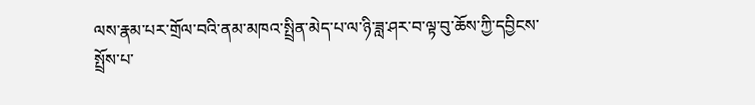ལས་རྣམ་པར་གྲོལ་བའི་ནམ་མཁའ་སྤྲིན་མེད་པ་ལ་ཉི་ཟླ་ཤར་བ་ལྟ་བུ་ཆོས་ཀྱི་དབྱིངས་སྤྲོས་པ་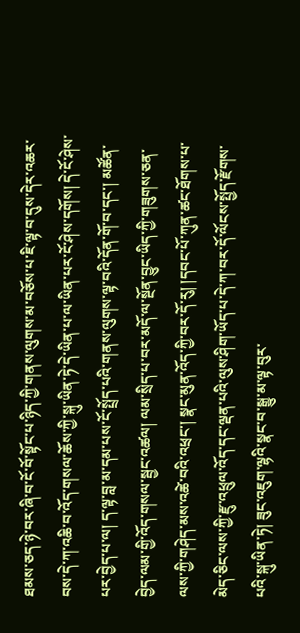ཐམས་ཅད་ཉེ་བར་ཞི་བ་ངོ་བོ་སྟོང་པ་ཉིད་ཀྱི་གནས་ལུགས་མ་བཅོས་པ་ཇི་ལྟ་བ་དུས་དེར་འཆར་བས་དེ་ཀ་འཆི་བ་འོད་གསལ་ཆོས་ཀྱི་སྐུ་ཡིན་ཏེ་དེ་ཡིན་པ་ལ་ཡིན་པར་ངོ་ཤེས་དགོས། དེ་ངོ་ཤེས་པར་བྱེད་པ་ལ། ད་ལྟ་བླ་མ་དམ་པས་ངོ་སྤྲོད་པའི་གནས་ལུགས་ལྟ་བའི་དོན་གོ་བ་དང་། མཚོན་བྱེད་ལམ་གྱི་འོད་གསལ་སྦྱང་འཚལ། ལམ་སྲིད་པ་བར་མདོ་ལ་སྔོན་བྱུང་ཡིད་ཀྱི་གཟུགས་ཅན་ལས་ཀྱི་གཤེད་མས་འཚེ་བའི་འཕྲང་། སྣང་མུན་འོད་ཀྱི་བར་དོ་རུ། །དབང་པོ་ཀུན་ཚང་ཐོགས་པ་མེད་ཅིང་ལས་ཀྱི་རྫུ་འཕྲུལ་འོད་དང་ལྡན་པའི་ལུས་ཤིག་ཡོད་པ་དེ་ཀ་བར་དོ་ལོངས་སྤྱོད་རྫོགས་པའི་སྐུ་ཡིན་ཏེ། ཟུང་འཇུག་ལྷའི་སྣང་བ་སྒྱུ་མ་ལྟ་བུར་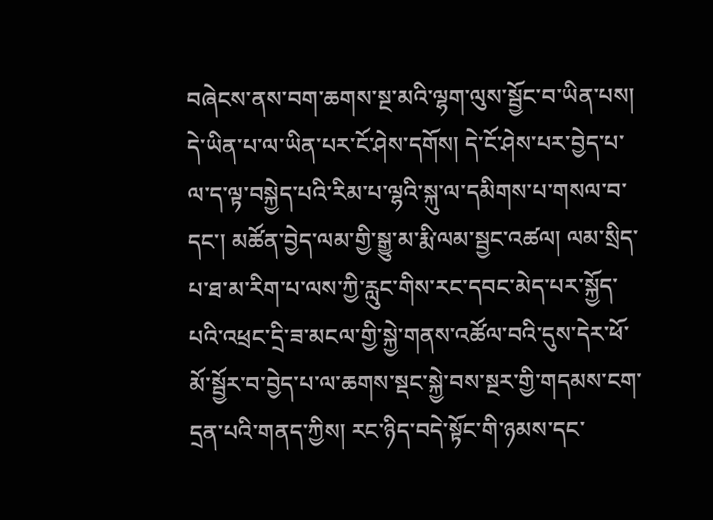བཞེངས་ནས་བག་ཆགས་སྔ་མའི་ལྷག་ལུས་སྦྱོང་བ་ཡིན་པས། དེ་ཡིན་པ་ལ་ཡིན་པར་ངོ་ཤེས་དགོས། དེ་ངོ་ཤེས་པར་བྱེད་པ་ལ་ད་ལྟ་བསྐྱེད་པའི་རིམ་པ་ལྷའི་སྐུ་ལ་དམིགས་པ་གསལ་བ་དང་། མཚོན་བྱེད་ལམ་གྱི་སྒྱུ་མ་རྨི་ལམ་སྦྱང་འཚལ། ལམ་སྲིད་པ་ཐ་མ་རིག་པ་ལས་ཀྱི་རླུང་གིས་རང་དབང་མེད་པར་སྐྱོད་པའི་འཕྲང་དྲི་ཟ་མངལ་གྱི་སྐྱེ་གནས་འཚོལ་བའི་དུས་དེར་ཕོ་མོ་སྦྱོར་བ་བྱེད་པ་ལ་ཆགས་སྡང་སྐྱེ་བས་སྔར་གྱི་གདམས་ངག་དྲན་པའི་གནད་ཀྱིས། རང་ཉིད་བདེ་སྟོང་གི་ཉམས་དང་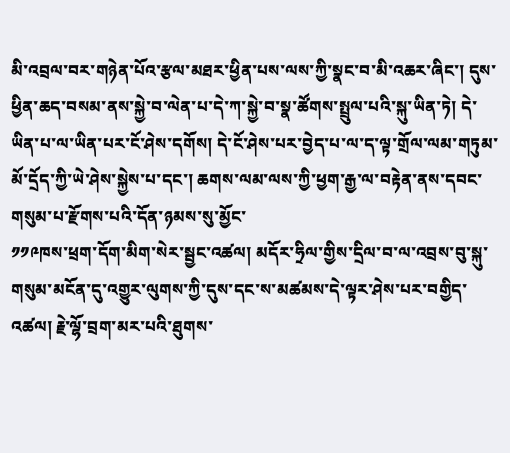མི་འབྲལ་བར་གཉེན་པོའ་རྩལ་མཐར་ཕྱིན་པས་ལས་ཀྱི་སྣང་བ་མི་འཆར་ཞིང་། དུས་ཕྱིན་ཆད་བསམ་ནས་སྐྱེ་བ་ལེན་པ་དེ་ཀ་སྐྱེ་བ་སྣ་ཚོགས་སྤྲུལ་པའི་སྐུ་ཡིན་ཏེ། དེ་ཡིན་པ་ལ་ཡིན་པར་ངོ་ཤེས་དགོས། དེ་ངོ་ཤེས་པར་བྱེད་པ་ལ་ད་ལྟ་གྲོལ་ལམ་གཏུམ་མོ་དྲོད་ཀྱི་ཡེ་ཤེས་སྐྱེས་པ་དང་། ཆགས་ལམ་ལས་ཀྱི་ཕྱག་རྒྱ་ལ་བརྟེན་ནས་དབང་གསུམ་པ་རྫོགས་པའི་དོན་ཉམས་སུ་མྱོང་
༡༡༩ཁས་ཕྲག་དོག་མིག་སེར་སྦྱང་འཚལ། མདོར་ཧྲིལ་གྱིས་དྲིལ་བ་ལ་འབྲས་བུ་སྐུ་གསུམ་མངོན་དུ་འགྱུར་ལུགས་ཀྱི་དུས་དང་ས་མཚམས་དེ་ལྟར་ཤེས་པར་བགྱིད་འཚལ། རྗེ་ལྷོ་བྲག་མར་པའི་ཐུགས་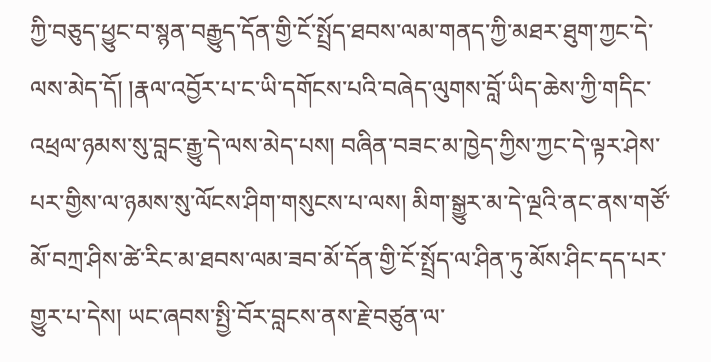ཀྱི་བཅུད་ཕྱུང་བ་སྙན་བརྒྱུད་དོན་གྱི་ངོ་སྤྲོད་ཐབས་ལམ་གནད་ཀྱི་མཐར་ཐུག་ཀྱང་དེ་ལས་མེད་དོ། །རྣལ་འབྱོར་པ་ང་ཡི་དགོངས་པའི་བཞེད་ལུགས་བློ་ཡིད་ཆེས་ཀྱི་གདིང་འཕྲལ་ཉམས་སུ་བླང་རྒྱུ་དེ་ལས་མེད་པས། བཞིན་བཟང་མ་ཁྱེད་ཀྱིས་ཀྱང་དེ་ལྟར་ཤེས་པར་གྱིས་ལ་ཉམས་སུ་ལོངས་ཤིག་གསུངས་པ་ལས། མིག་སྒྱུར་མ་དེ་ལྔའི་ནང་ནས་གཙོ་མོ་བཀྲ་ཤིས་ཚེ་རིང་མ་ཐབས་ལམ་ཟབ་མོ་དོན་གྱི་ངོ་སྤྲོད་ལ་ཤིན་ཏུ་མོས་ཤིང་དད་པར་གྱུར་པ་དེས། ཡང་ཞབས་སྤྱི་བོར་བླངས་ནས་རྗེ་བཙུན་ལ་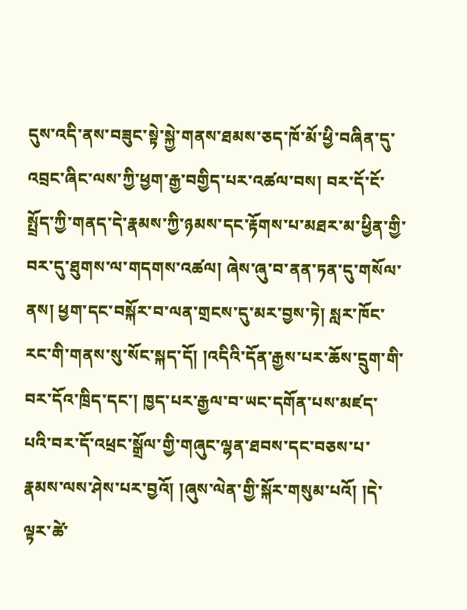དུས་འདི་ནས་བཟུང་སྟེ་སྐྱེ་གནས་ཐམས་ཅད་ཁོ་མོ་ཕྱི་བཞིན་དུ་འབྲང་ཞིང་ལས་ཀྱི་ཕྱག་རྒྱ་བགྱིད་པར་འཚལ་བས། བར་དོ་ངོ་སྤྲོད་ཀྱི་གནད་དེ་རྣམས་ཀྱི་ཉམས་དང་རྟོགས་པ་མཐར་མ་ཕྱིན་གྱི་བར་དུ་ཐུགས་ལ་གདགས་འཚལ། ཞེས་ཞུ་བ་ནན་ཏན་དུ་གསོལ་ནས། ཕྱག་དང་བསྐོར་བ་ལན་གྲངས་དུ་མར་བྱས་ཏེ། སླར་ཁོང་རང་གི་གནས་སུ་སོང་སྐད་དོ། །འདིའི་དོན་རྒྱས་པར་ཆོས་དྲུག་གི་བར་དོའ་ཁྲིད་དང་། ཁྱད་པར་རྒྱལ་བ་ཡང་དགོན་པས་མཛད་པའི་བར་དོ་འཕྲང་སྒྲོལ་གྱི་གཞུང་ལྷན་ཐབས་དང་བཅས་པ་རྣམས་ལས་ཤེས་པར་བྱའོ། །ཞུས་ལེན་གྱི་སྐོར་གསུམ་པའོ། །དེ་ལྟར་ཚེ་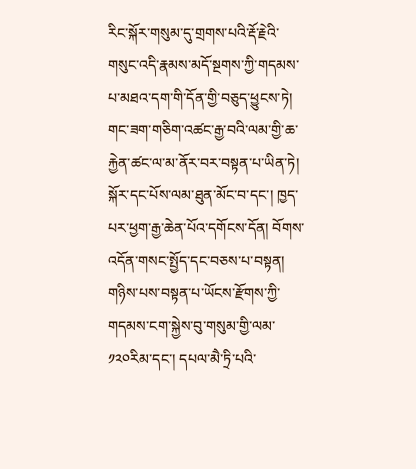རིང་སྐོར་གསུམ་དུ་གྲགས་པའི་རྡོ་རྗེའི་གསུང་འདི་རྣམས་མདོ་སྔགས་ཀྱི་གདམས་པ་མཐའ་དག་གི་དོན་གྱི་བཅུད་ཕྱུངས་ཏེ། གང་ཟག་གཅིག་འཚང་རྒྱ་བའི་ལམ་གྱི་ཆ་རྐྱེན་ཚང་ལ་མ་ནོར་བར་བསྟན་པ་ཡིན་ཏེ། སྐོར་དང་པོས་ལམ་ཐུན་མོང་བ་དང་། ཁྱད་པར་ཕྱག་རྒྱ་ཆེན་པོའ་དགོངས་དོན། བོགས་འདོན་གསང་སྤྱོད་དང་བཅས་པ་བསྟན། གཉིས་པས་བསྟན་པ་ཡོངས་རྫོགས་ཀྱི་གདམས་ངག་སྐྱེས་བུ་གསུམ་གྱི་ལམ་
༡༢༠རིམ་དང་། དཔལ་མཻ་ཏྲི་པའི་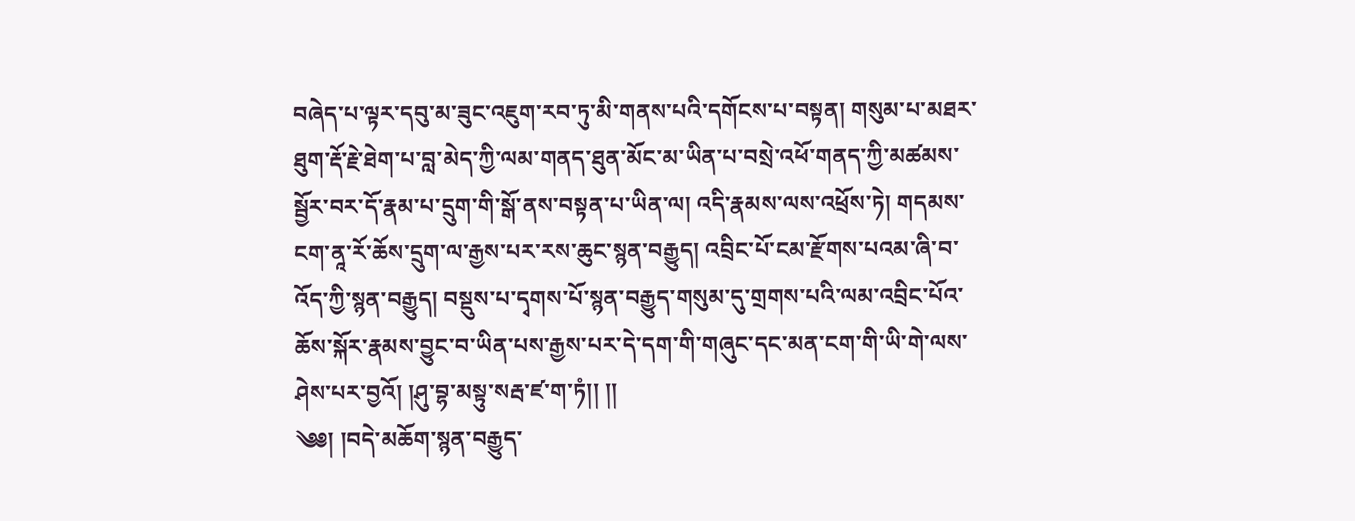བཞེད་པ་ལྟར་དབུ་མ་ཟུང་འཇུག་རབ་ཏུ་མི་གནས་པའི་དགོངས་པ་བསྟན། གསུམ་པ་མཐར་ཐུག་རྡོ་རྗེ་ཐེག་པ་བླ་མེད་ཀྱི་ལམ་གནད་ཐུན་མོང་མ་ཡིན་པ་བསྲེ་འཕོ་གནད་ཀྱི་མཚམས་སྦྱོར་བར་དོ་རྣམ་པ་དྲུག་གི་སྒོ་ནས་བསྟན་པ་ཡིན་ལ། འདི་རྣམས་ལས་འཕྲོས་ཏེ། གདམས་ངག་ནཱ་རོ་ཆོས་དྲུག་ལ་རྒྱས་པར་རས་ཆུང་སྙན་བརྒྱུད། འབྲིང་པོ་ངམ་རྫོགས་པའམ་ཞི་བ་འོད་ཀྱི་སྙན་བརྒྱུད། བསྡུས་པ་དྭགས་པོ་སྙན་བརྒྱུད་གསུམ་དུ་གྲགས་པའི་ལམ་འབྲིང་པོའ་ཆོས་སྐོར་རྣམས་བྱུང་བ་ཡིན་པས་རྒྱས་པར་དེ་དག་གི་གཞུང་དང་མན་ངག་གི་ཡི་གེ་ལས་ཤེས་པར་བྱའོ། །ཤུ་བྷ་མསྟུ་སརྦ་ཛ་ག་ཏཾ།། །།
༄༅། །བདེ་མཆོག་སྙན་བརྒྱུད་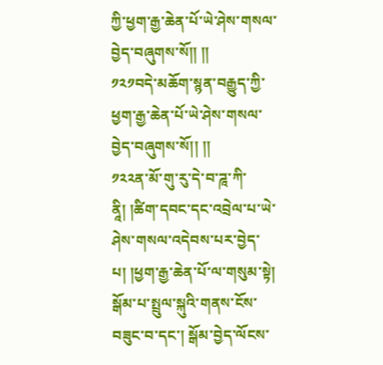ཀྱི་ཕྱག་རྒྱ་ཆེན་པོ་ཡེ་ཤེས་གསལ་བྱེད་བཞུགས་སོ༎ ༎
༡༢༡བདེ་མཆོག་སྙན་བརྒྱུད་ཀྱི་ཕྱག་རྒྱ་ཆེན་པོ་ཡེ་ཤེས་གསལ་བྱེད་བཞུགས་སོ།། །།
༡༢༢ན་མོ་གུ་རུ་དེ་བ་ཌཱ་ཀི་ནཱི། །ཚིག་དབང་དང་འབྲེལ་པ་ཡེ་ཤེས་གསལ་འདེབས་པར་བྱེད་པ། །ཕྱག་རྒྱ་ཆེན་པོ་ལ་གསུམ་སྟེ། སྒོམ་པ་སྤྲུལ་སྐུའི་གནས་ངོས་བཟུང་བ་དང་། སྒོམ་བྱེད་ལོངས་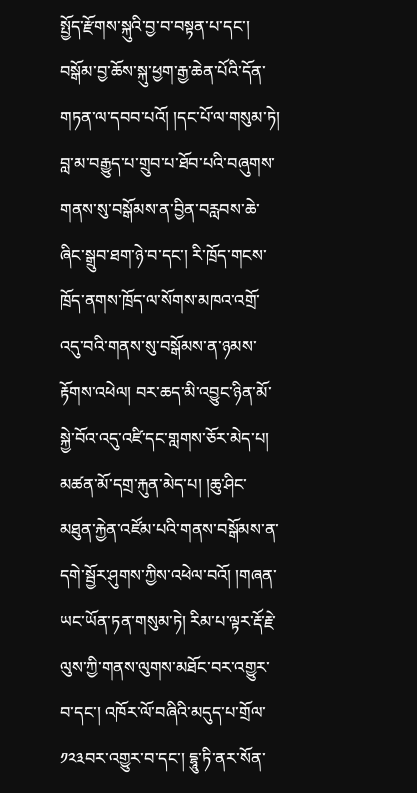སྤྱོད་རྫོགས་སྐུའི་བྱ་བ་བསྟན་པ་དང་། བསྒོམ་བྱ་ཆོས་སྐུ་ཕྱག་རྒྱ་ཆེན་པོའི་དོན་གཏན་ལ་དབབ་པའོ། །དང་པོ་ལ་གསུམ་ཏེ། བླ་མ་བརྒྱུད་པ་གྲུབ་པ་ཐོབ་པའི་བཞུགས་གནས་སུ་བསྒོམས་ན་བྱིན་བརླབས་ཆེ་ཞིང་སྒྲུབ་ཐག་ཉེ་བ་དང་། རི་ཁྲོད་གངས་ཁྲོད་ནགས་ཁྲོད་ལ་སོགས་མཁའ་འགྲོ་འདུ་བའི་གནས་སུ་བསྒོམས་ན་ཉམས་རྟོགས་འཕེལ། བར་ཆད་མི་འབྱུང་ཉིན་མོ་སྐྱེ་བོའ་འདུ་འཛི་དང་གླགས་ཅོར་མེད་པ། མཚན་མོ་དགྲ་རྐུན་མེད་པ། །ཆུ་ཤིང་མཐུན་རྐྱེན་འཛོམ་པའི་གནས་བསྒོམས་ན་དགེ་སྦྱོར་ཤུགས་ཀྱིས་འཕེལ་བའོ། །གཞན་ཡང་ཡོན་ཏན་གསུམ་ཏེ། རིམ་པ་ལྟར་རྡོ་རྗེ་ལུས་ཀྱི་གནས་ལུགས་མཐོང་བར་འགྱུར་བ་དང་། འཁོར་ལོ་བཞིའི་མདུད་པ་གྲོལ་
༡༢༣བར་འགྱུར་བ་དང་། དྷཱུ་ཏི་ནར་སོན་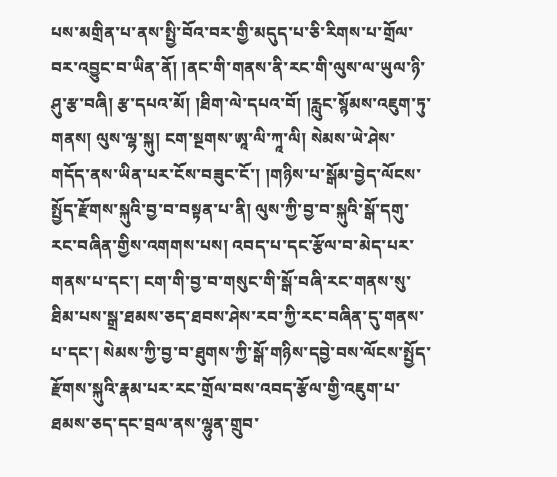པས་མགྲིན་པ་ནས་སྤྱི་བོའ་བར་གྱི་མདུད་པ་ཅི་རིགས་པ་གྲོལ་བར་འབྱུང་བ་ཡིན་ནོ། །ནང་གི་གནས་ནི་རང་གི་ལུས་ལ་ཡུལ་ཉི་ཤུ་རྩ་བཞི། རྩ་དཔའ་མོ། །ཐིག་ལེ་དཔའ་བོ། །རླུང་སྙོམས་འཇུག་ཏུ་གནས། ལུས་ལྷ་སྐུ། ངག་སྔགས་ཨཱ་ལི་ཀཱ་ལི། སེམས་ཡེ་ཤེས་གདོད་ནས་ཡིན་པར་ངོས་བཟུང་ངོ་། །གཉིས་པ་སྒོམ་བྱེད་ལོངས་སྤྱོད་རྫོགས་སྐུའི་བྱ་བ་བསྟན་པ་ནི། ལུས་ཀྱི་བྱ་བ་སྐུའི་སྒོ་དགུ་རང་བཞིན་གྱིས་འགགས་པས། འབད་པ་དང་རྩོལ་བ་མེད་པར་གནས་པ་དང་། ངག་གི་བྱ་བ་གསུང་གི་སྒོ་བཞི་རང་གནས་སུ་ཐིམ་པས་སྒྲ་ཐམས་ཅད་ཐབས་ཤེས་རབ་ཀྱི་རང་བཞིན་དུ་གནས་པ་དང་། སེམས་ཀྱི་བྱ་བ་ཐུགས་ཀྱི་སྒོ་གཉིས་དབྱེ་བས་ལོངས་སྤྱོད་རྫོགས་སྐུའི་རྣམ་པར་རང་གྲོལ་བས་འབད་རྩོལ་གྱི་འཇུག་པ་ཐམས་ཅད་དང་བྲལ་ནས་ལྷུན་གྲུབ་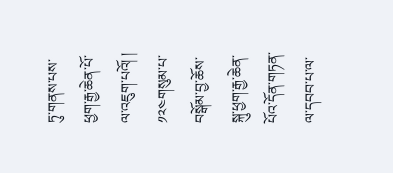ཏུ་གནས་པས་ཕྱག་རྒྱ་ཆེན་པོ་ལ་འཇུག་པའོ། །
༡༢༤གསུམ་པ་བསྒོམ་བྱ་ཆོས་སྐུ་ཕྱག་རྒྱ་ཆེན་པོའ་དོན་གཏན་ལ་དབབ་པ་ལ་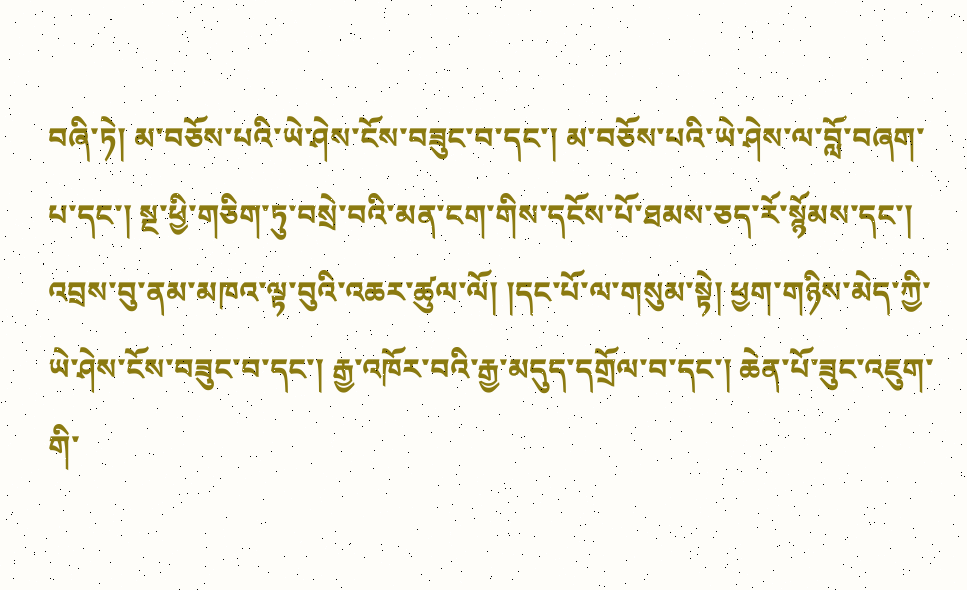བཞི་ཏེ། མ་བཅོས་པའི་ཡེ་ཤེས་ངོས་བཟུང་བ་དང་། མ་བཅོས་པའི་ཡེ་ཤེས་ལ་བློ་བཞག་པ་དང་། སྔ་ཕྱི་གཅིག་ཏུ་བསྲེ་བའི་མན་ངག་གིས་དངོས་པོ་ཐམས་ཅད་རོ་སྙོམས་དང་། འབྲས་བུ་ནམ་མཁའ་ལྟ་བུའི་འཆར་ཚུལ་ལོ། །དང་པོ་ལ་གསུམ་སྟེ། ཕྱག་གཉིས་མེད་ཀྱི་ཡེ་ཤེས་ངོས་བཟུང་བ་དང་། རྒྱ་འཁོར་བའི་རྒྱ་མདུད་དགྲོལ་བ་དང་། ཆེན་པོ་ཟུང་འཇུག་གི་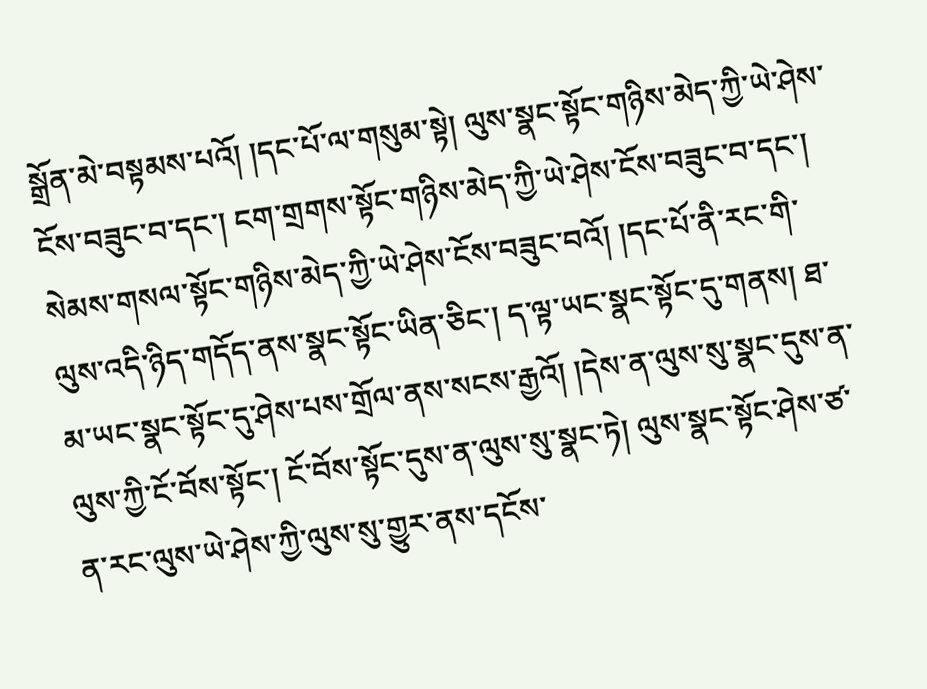སྒྲོན་མེ་བསྟམས་པའོ། །དང་པོ་ལ་གསུམ་སྟེ། ལུས་སྣང་སྟོང་གཉིས་མེད་ཀྱི་ཡེ་ཤེས་ངོས་བཟུང་བ་དང་། ངག་གྲགས་སྟོང་གཉིས་མེད་ཀྱི་ཡེ་ཤེས་ངོས་བཟུང་བ་དང་། སེམས་གསལ་སྟོང་གཉིས་མེད་ཀྱི་ཡེ་ཤེས་ངོས་བཟུང་བའོ། །དང་པོ་ནི་རང་གི་ལུས་འདི་ཉིད་གདོད་ནས་སྣང་སྟོང་ཡིན་ཅིང་། ད་ལྟ་ཡང་སྣང་སྟོང་དུ་གནས། ཐ་མ་ཡང་སྣང་སྟོང་དུ་ཤེས་པས་གྲོལ་ནས་སངས་རྒྱའོ། །དེས་ན་ལུས་སུ་སྣང་དུས་ན་ལུས་ཀྱི་ངོ་བོས་སྟོང་། ངོ་བོས་སྟོང་དུས་ན་ལུས་སུ་སྣང་ཏེ། ལུས་སྣང་སྟོང་ཤེས་ཙ་ན་རང་ལུས་ཡེ་ཤེས་ཀྱི་ལུས་སུ་གྱུར་ནས་དངོས་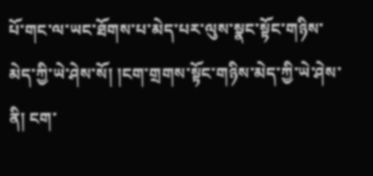པོ་གང་ལ་ཡང་ཐོགས་པ་མེད་པར་ལུས་སྣང་སྟོང་གཉིས་མེད་ཀྱི་ཡེ་ཤེས་སོ། །ངག་གྲགས་སྟོང་གཉིས་མེད་ཀྱི་ཡེ་ཤེས་ནི། ངག་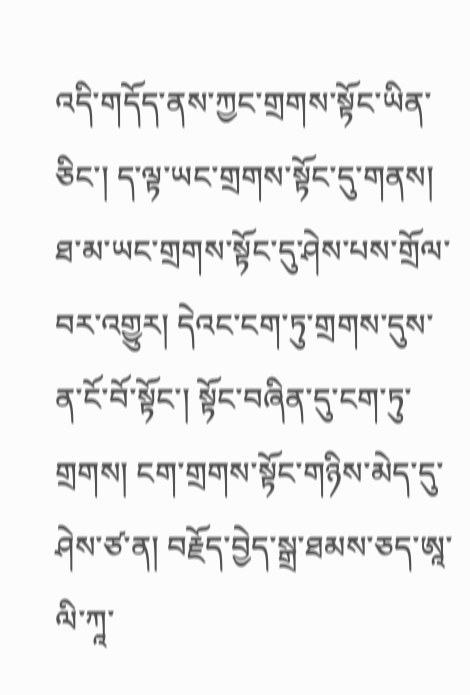འདི་གདོད་ནས་ཀྱང་གྲགས་སྟོང་ཡིན་ཅིང་། ད་ལྟ་ཡང་གྲགས་སྟོང་དུ་གནས། ཐ་མ་ཡང་གྲགས་སྟོང་དུ་ཤེས་པས་གྲོལ་བར་འགྱུར། དེའང་ངག་ཏུ་གྲགས་དུས་ན་ངོ་བོ་སྟོང་། སྟོང་བཞིན་དུ་ངག་ཏུ་གྲགས། ངག་གྲགས་སྟོང་གཉིས་མེད་དུ་ཤེས་ཙ་ན། བརྗོད་བྱེད་སྒྲ་ཐམས་ཅད་ཨཱ་ལི་ཀཱ་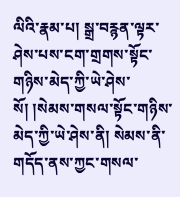ལིའི་རྣམ་པ། སྒྲ་བརྙན་ལྟར་ཤེས་པས་ངག་གྲགས་སྟོང་གཉིས་མེད་ཀྱི་ཡེ་ཤེས་སོ། །སེམས་གསལ་སྟོང་གཉིས་མེད་ཀྱི་ཡེ་ཤེས་ནི། སེམས་ནི་གདོད་ནས་ཀྱང་གསལ་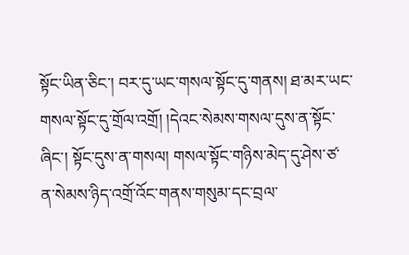སྟོང་ཡིན་ཅིང་། བར་དུ་ཡང་གསལ་སྟོང་དུ་གནས། ཐ་མར་ཡང་གསལ་སྟོང་དུ་གྲོལ་འགྲོ། །དེའང་སེམས་གསལ་དུས་ན་སྟོང་ཞིང་། སྟོང་དུས་ན་གསལ། གསལ་སྟོང་གཉིས་མེད་དུ་ཤེས་ཙ་ན་སེམས་ཉིད་འགྲོ་འོང་གནས་གསུམ་དང་བྲལ་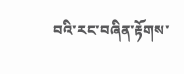བའི་རང་བཞིན་རྟོགས་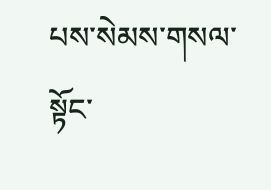པས་སེམས་གསལ་སྟོང་